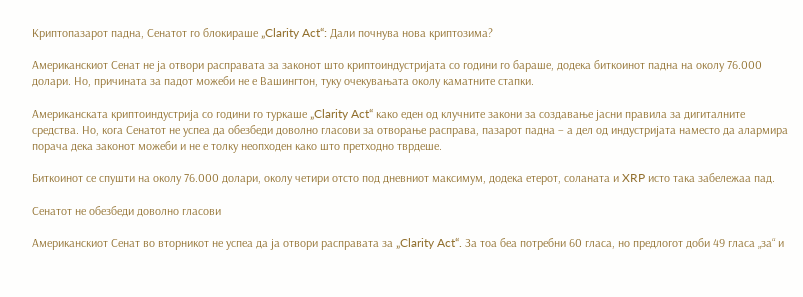Криптопазарот падна, Сенатот го блокираше „Clarity Act“: Дали почнува нова криптозима?

Американскиот Сенат не ја отвори расправата за законот што криптоиндустријата со години го бараше, додека биткоинот падна на околу 76.000 долари. Но, причината за падот можеби не е Вашингтон, туку очекувањата околу каматните стапки.

Американската криптоиндустрија со години го туркаше „Clarity Act“ како еден од клучните закони за создавање јасни правила за дигиталните средства. Но, кога Сенатот не успеа да обезбеди доволно гласови за отворање расправа, пазарот падна – а дел од индустријата наместо да алармира порача дека законот можеби и не е толку неопходен како што претходно тврдеше.

Биткоинот се спушти на околу 76.000 долари, околу четири отсто под дневниот максимум, додека етерот, соланата и XRP исто така забележаа пад.

Сенатот не обезбеди доволно гласови

Американскиот Сенат во вторникот не успеа да ја отвори расправата за „Clarity Act“. За тоа беа потребни 60 гласа, но предлогот доби 49 гласа „за“ и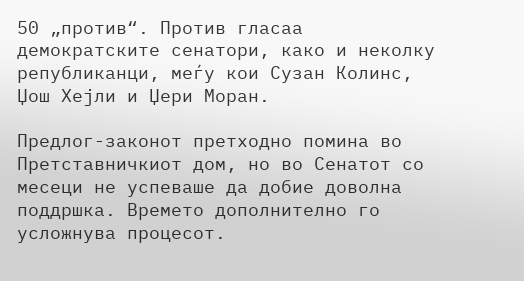50 „против“. Против гласаа демократските сенатори, како и неколку републиканци, меѓу кои Сузан Колинс, Џош Хејли и Џери Моран.

Предлог-законот претходно помина во Претставничкиот дом, но во Сенатот со месеци не успеваше да добие доволна поддршка. Времето дополнително го усложнува процесот.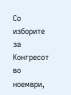Со изборите за Конгресот во ноември,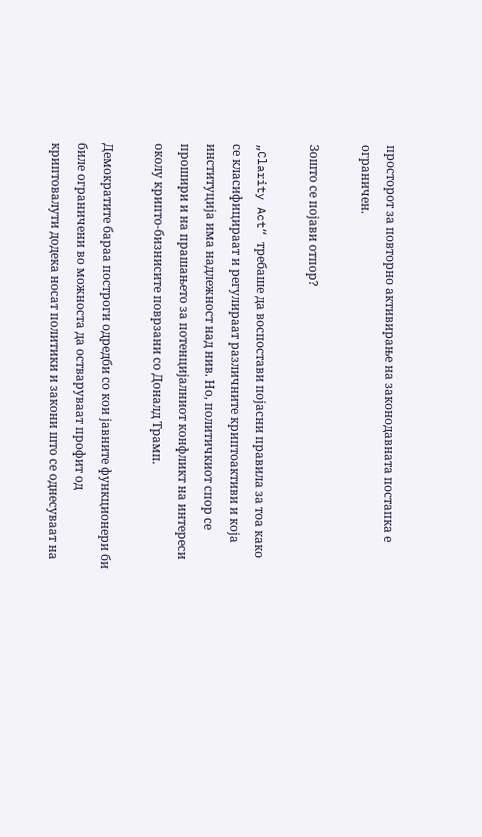просторот за повторно активирање на законодавната постапка е ограничен.

Зошто се појави отпор?

„Clarity Act“ требаше да воспостави појасни правила за тоа како се класифицираат и регулираат различните криптоактиви и која институција има надлежност над нив. Но, политичкиот спор се прошири и на прашањето за потенцијалниот конфликт на интереси околу крипто-бизнисите поврзани со Доналд Трамп.

Демократите бараа построги одредби со кои јавните функционери би биле ограничени во можноста да остваруваат профит од криптовалути додека носат политики и закони што се однесуваат на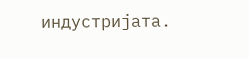индустријата.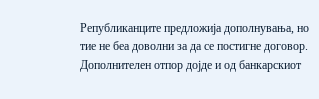Републиканците предложија дополнувања, но тие не беа доволни за да се постигне договор. Дополнителен отпор дојде и од банкарскиот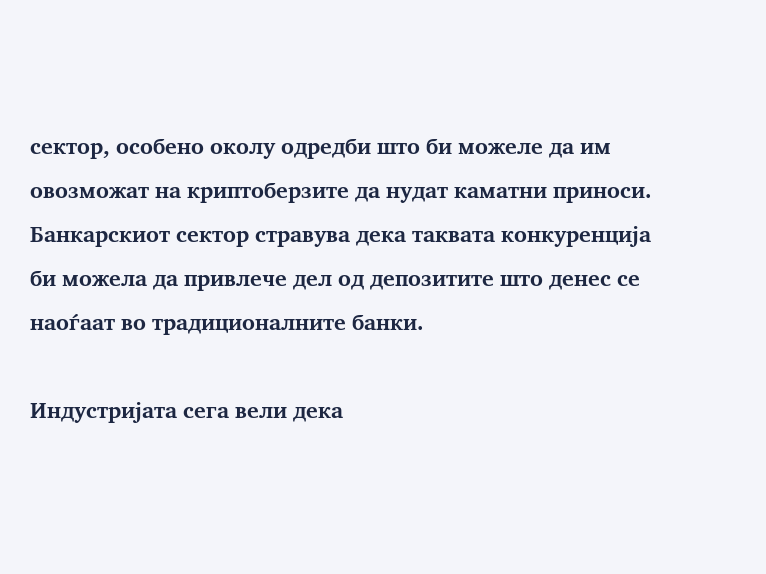сектор, особено околу одредби што би можеле да им овозможат на криптоберзите да нудат каматни приноси. Банкарскиот сектор стравува дека таквата конкуренција би можела да привлече дел од депозитите што денес се наоѓаат во традиционалните банки.

Индустријата сега вели дека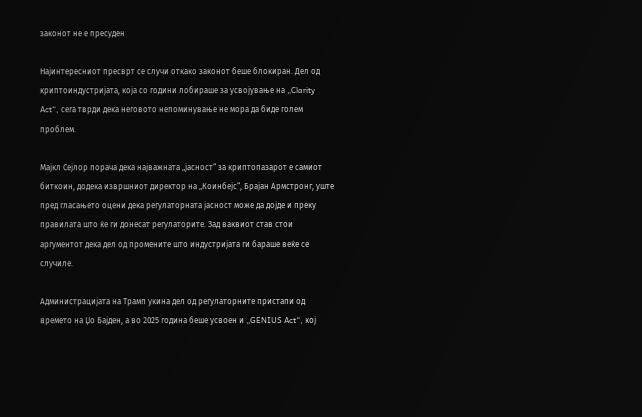законот не е пресуден

Најинтересниот пресврт се случи откако законот беше блокиран. Дел од криптоиндустријата, која со години лобираше за усвојување на „Clarity Act“, сега тврди дека неговото непоминување не мора да биде голем проблем.

Мајкл Сејлор порача дека најважната „јасност“ за криптопазарот е самиот биткоин, додека извршниот директор на „Коинбејс“, Брајан Армстронг, уште пред гласањето оцени дека регулаторната јасност може да дојде и преку правилата што ќе ги донесат регулаторите. Зад ваквиот став стои аргументот дека дел од промените што индустријата ги бараше веќе се случиле.

Администрацијата на Трамп укина дел од регулаторните пристапи од времето на Џо Бајден, а во 2025 година беше усвоен и „GENIUS Act“, кој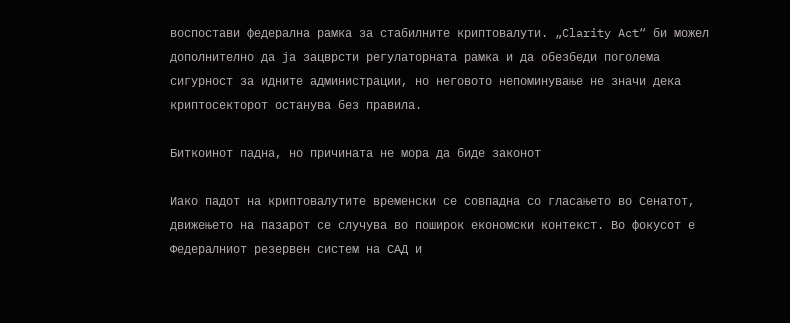воспостави федерална рамка за стабилните криптовалути. „Clarity Act“ би можел дополнително да ја зацврсти регулаторната рамка и да обезбеди поголема сигурност за идните администрации, но неговото непоминување не значи дека криптосекторот останува без правила.

Биткоинот падна, но причината не мора да биде законот

Иако падот на криптовалутите временски се совпадна со гласањето во Сенатот, движењето на пазарот се случува во поширок економски контекст. Во фокусот е Федералниот резервен систем на САД и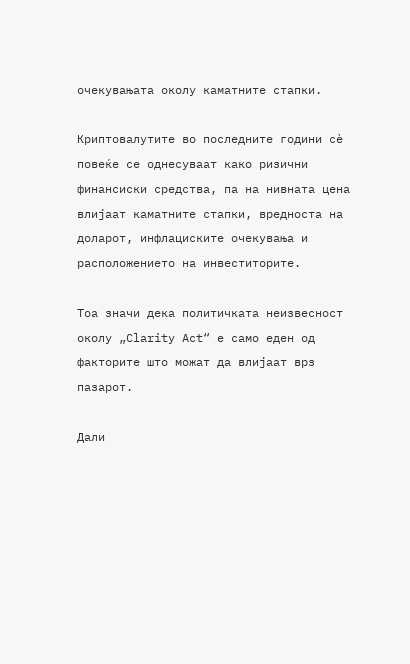очекувањата околу каматните стапки.

Криптовалутите во последните години сè повеќе се однесуваат како ризични финансиски средства, па на нивната цена влијаат каматните стапки, вредноста на доларот, инфлациските очекувања и расположението на инвеститорите.

Тоа значи дека политичката неизвесност околу „Clarity Act“ е само еден од факторите што можат да влијаат врз пазарот.

Дали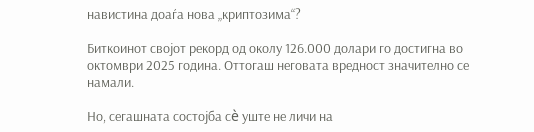навистина доаѓа нова „криптозима“?

Биткоинот својот рекорд од околу 126.000 долари го достигна во октомври 2025 година. Оттогаш неговата вредност значително се намали.

Но, сегашната состојба сè уште не личи на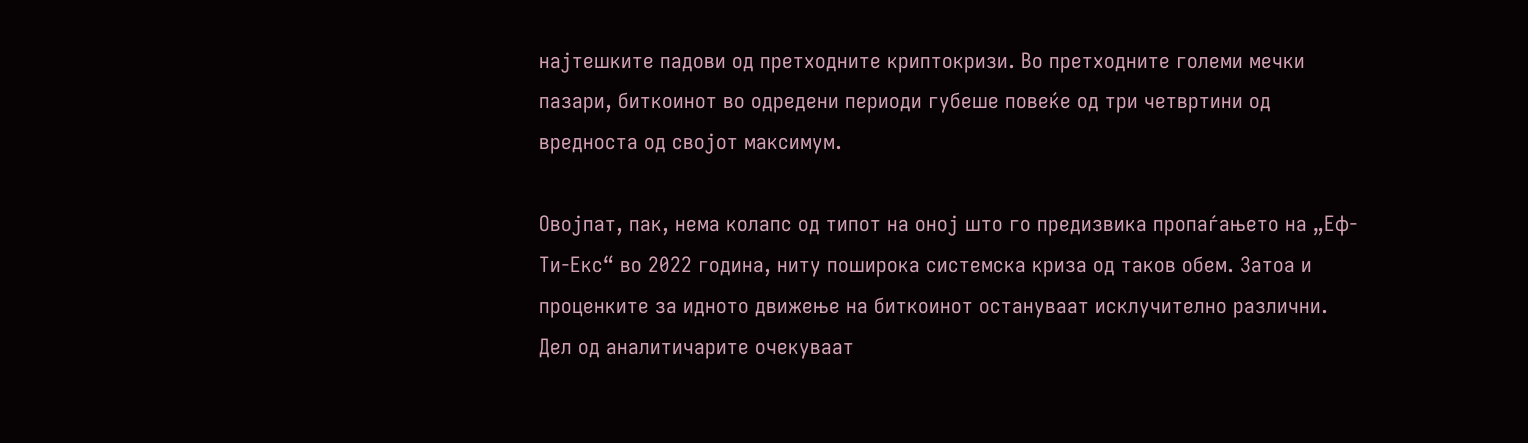најтешките падови од претходните криптокризи. Во претходните големи мечки пазари, биткоинот во одредени периоди губеше повеќе од три четвртини од вредноста од својот максимум.

Овојпат, пак, нема колапс од типот на оној што го предизвика пропаѓањето на „Еф-Ти-Екс“ во 2022 година, ниту поширока системска криза од таков обем. Затоа и проценките за идното движење на биткоинот остануваат исклучително различни. Дел од аналитичарите очекуваат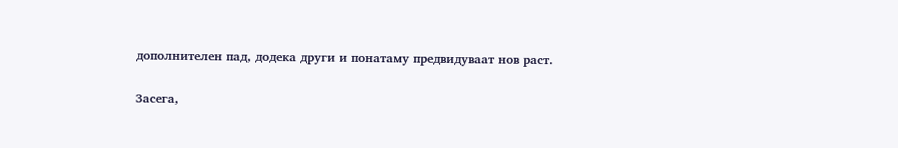дополнителен пад, додека други и понатаму предвидуваат нов раст.

Засега,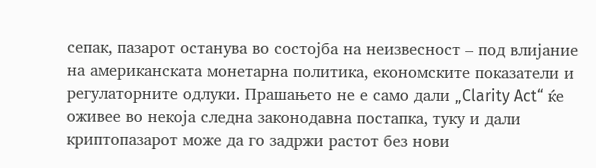сепак, пазарот останува во состојба на неизвесност – под влијание на американската монетарна политика, економските показатели и регулаторните одлуки. Прашањето не е само дали „Clarity Act“ ќе оживее во некоја следна законодавна постапка, туку и дали криптопазарот може да го задржи растот без нови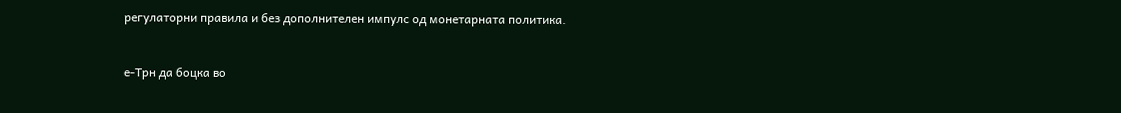регулаторни правила и без дополнителен импулс од монетарната политика.


е-Трн да боцка во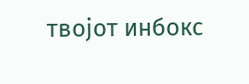твојот инбокс